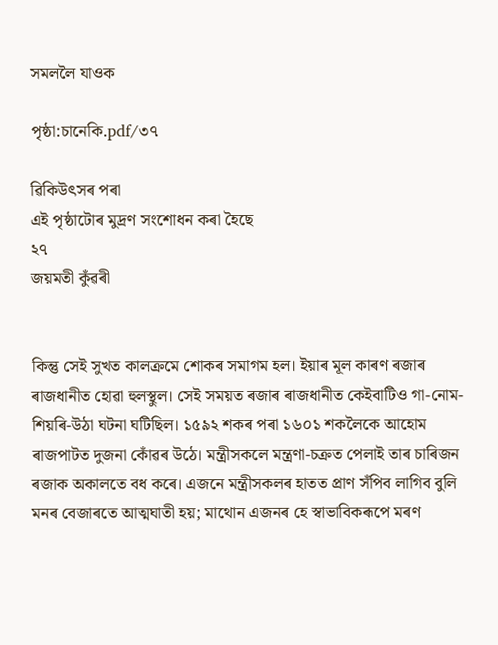সমললৈ যাওক

পৃষ্ঠা:চানেকি.pdf/৩৭

ৱিকিউৎসৰ পৰা
এই পৃষ্ঠাটোৰ মুদ্ৰণ সংশোধন কৰা হৈছে
২৭
জয়মতী কুঁৱৰী


কিন্তু সেই সুখত কালক্ৰমে শোকৰ সমাগম হল। ইয়াৰ মূল কাৰণ ৰজাৰ ৰাজধানীত হোৱা হুলস্থুল। সেই সময়ত ৰজাৰ ৰাজধানীত কেইবাটিও গা-নোম-শিয়ৰি-উঠা ঘটনা ঘটিছিল। ১৫৯২ শকৰ পৰা ১৬০১ শকলৈকে আহোম ৰাজপাটত দুজনা কোঁৱৰ উঠে। মন্ত্ৰীসকলে মন্ত্ৰণা-চক্ৰত পেলাই তাৰ চাৰিজন ৰজাক অকালতে বধ কৰে। এজনে মন্ত্ৰীসকলৰ হাতত প্ৰাণ সঁপিব লাগিব বুলি মনৰ বেজাৰতে আত্মঘাতী হয়; মাথোন এজনৰ হে স্বাভাবিকৰূপে মৰণ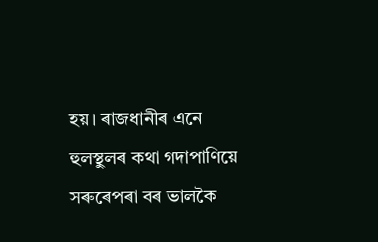হয়। ৰাজধানীৰ এনে হুলস্থুলৰ কথা গদাপাণিয়ে সৰুৰেপৰা বৰ ভালকৈ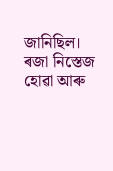জানিছিল। ৰজা নিস্তেজ হোৱা আৰু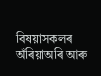বিষয়াসকলৰ অঁৰিয়াঅৰি আৰু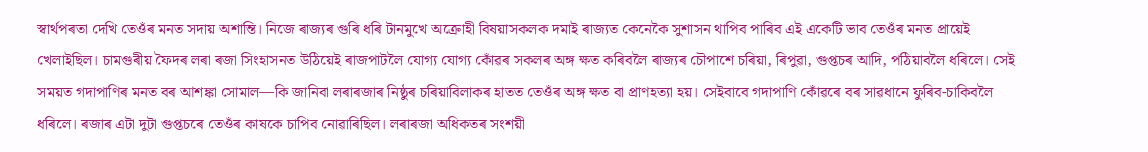স্বাৰ্থপৰতা দেখি তেওঁৰ মনত সদায় অশান্তি। নিজে ৰাজ্যৰ গুৰি ধৰি টানমুখে অক্ৰোহী বিষয়াসকলক দমাই ৰাজ্যত কেনেকৈ সুশাসন থাপিব পাৰিব এই একেটি ভাব তেওঁৰ মনত প্ৰায়েই খেলাইছিল। চামগুৰীয় ফৈদৰ লৰা ৰজা সিংহাসনত উঠিয়েই ৰাজপাটলৈ যোগ্য যোগ্য কোঁৱৰ সকলৰ অঙ্গ ক্ষত কৰিবলৈ ৰাজ্যৰ চৌপাশে চৰিয়া, ৰিপুৱা, গুপ্তচৰ আদি, পঠিয়াবলৈ ধৰিলে। সেই সময়ত গদাপাণিৰ মনত বৰ আশঙ্কা সোমাল—কি জানিবা লৰাৰজাৰ নিষ্ঠুৰ চৰিয়াবিলাকৰ হাতত তেওঁৰ অঙ্গ ক্ষত বা প্ৰাণহত্যা হয়। সেইবাবে গদাপাণি কোঁৱৰে বৰ সাৱধানে ফুৰিব-চাকিবলৈ ধৰিলে। ৰজাৰ এটা দুটা গুপ্তচৰে তেওঁৰ কাষকে চাপিব নোৱাৰিছিল। লৰাৰজা অধিকতৰ সংশয়ী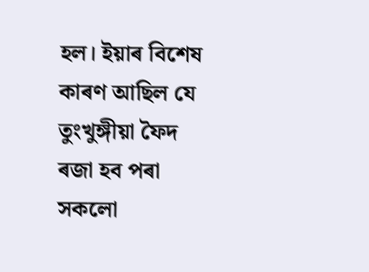হল। ইয়াৰ বিশেষ কাৰণ আছিল যে তুংখুঙ্গীয়া ফৈদ ৰজা হব পৰা সকলো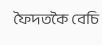ফৈদতকৈ বেচি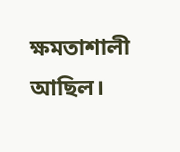ক্ষমতাশালী আছিল।